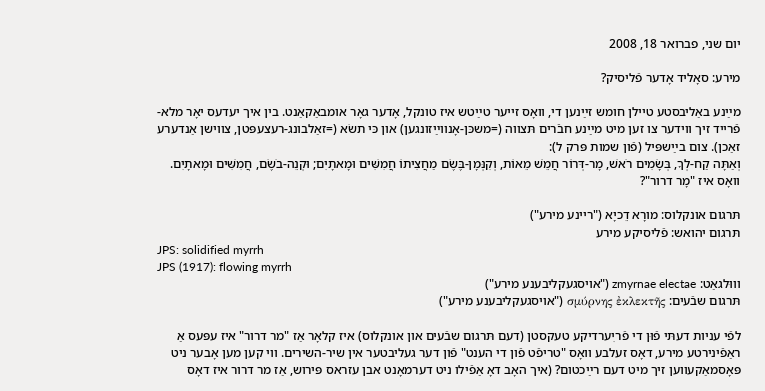יום שני, פברואר 18, 2008

מירע: סאָליד אָדער פֿליסיק?

מײַנע באַליבסטע טיילן חומש זײַנען די, וואָס זייער טײַטש איז טונקל, אָדער גאָר אומבאַקאַנט. בין איך יעדעס יאָר מלא-פֿרייד זיך ווידער צו זען מיט מײַנע חבֿרים תּצווה (=משכּן-אָנווײַזונגען) און כּי תשׂא (=זאַלבונג-רעצעפּטן, צווישן אַנדערע זאַכן). צום בײַשפּיל (פֿון שמות פּרק ל):
וְאַתָּה קַח-לְךָ, בְּשָׂמִים רֹאשׁ, מָר-דְּרוֹר חֲמֵשׁ מֵאוֹת, וְקִנְּמָן-בֶּשֶׂם מַחֲצִיתוֹ חֲמִשִּׁים וּמָאתָיִם; וּקְנֵה-בֹשֶׂם, חֲמִשִּׁים וּמָאתָיִם.
וואָס איז "מָר דרור"?

תּרגום אונקלוס: מורָא דֵכיָא ("ריינע מירע")
תּרגום יהואש: פֿליסיקע מירע
JPS: solidified myrrh
JPS (1917): flowing myrrh
וווּלגאַט: zmyrnae electae ("אויסגעקליבענע מירע")
תּרגום שבֿעים: σμύρνης ἐκλεκτῆς ("אויסגעקליבענע מירע")

לפֿי עניות דעתּי פֿוּן די פֿריִערדיקע טעקסטן (דעם תּרגום שבֿעים און אונקלוס) איז קלאָר אַז "מר דרור" איז עפּעס אַ ראַפֿינירטע מירע, דאָס זעלבע וואָס "טריפֿט פֿון די הענט" פֿון דער געליבטער אין שיר-השירים. ווי קען מען אָבער ניט פּאָסמאַקעווען זיך מיט דעם רײַכטום? (איך האָב דאָ אַפֿילו ניט דערמאָנט אבן עזראס פּירוש, אַז מר דרור איז דאָס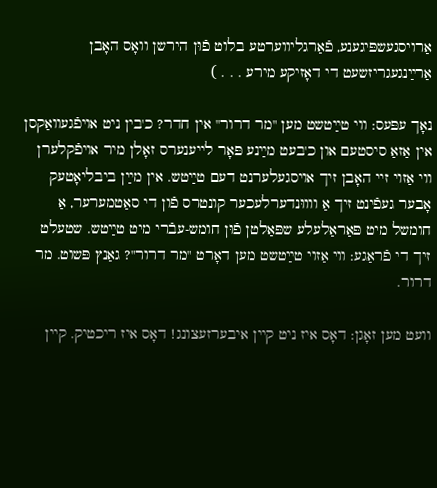אַרויסגעשפּיגענע, פֿאַרגליווערטע בלוט פֿוּן הירשן וואָס האָבן אַרײַנגעגריזשעט די דאָזיקע מירע . . . )

נאָך עפּעס: ווי טײַטשט מען "מר דרור" אין חדר? כ'בין ניט אויפֿגעוואַקסן אין אַזאַ סיסטעם און כ'בעט מײַנע פּאָר לייענערס זאָלן מיר אויפֿקלערן ווי אַזוי זיי האָבן זיך אויסגעלערנט דעם טײַטש. אין מײַן ביבליאָטעק אָבער געפֿינט זיך אַ ווווּנדערלעכער קונטרס פֿון די סאַטמערער, אַ חומשל מיט פּאַראַלעלע שפּאַלטן פֿוּן חומש-עבֿרי מיט טײַטש. שטעלט זיך די פֿראַגע: ווי אַזוי טײַטשט מען דאָרט "מר דרור"? גאַנץ פּשוט. מר דרור.

וועט מען זאָגן: דאָס איז ניט קיין איבערזעצונג! דאָס איז ריכטיק. קיין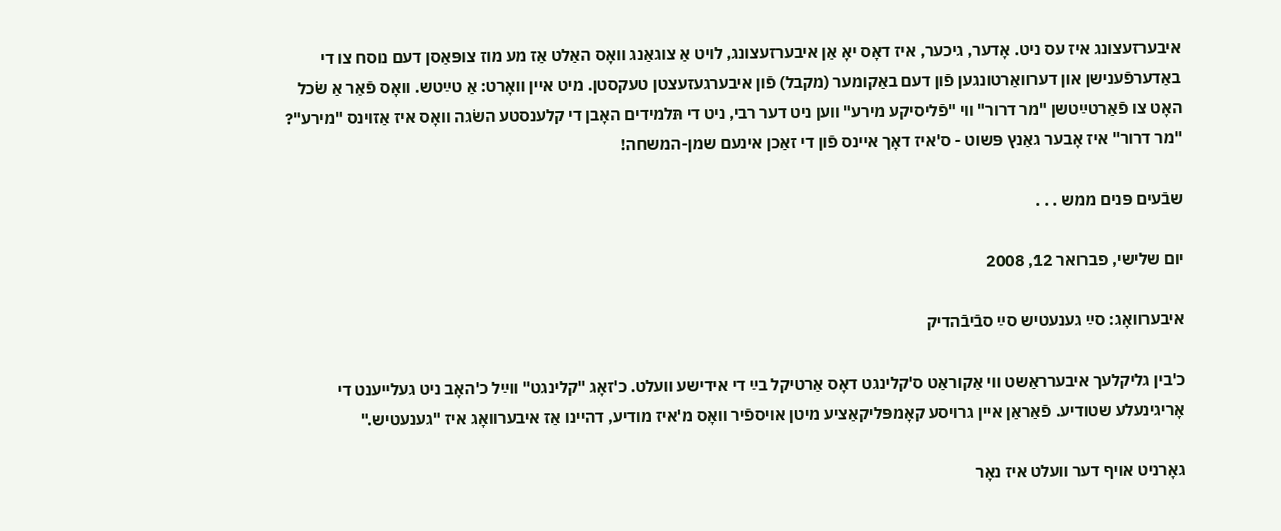איבערזעצונג איז עס ניט. אָדער, גיכער, איז דאָס יאָ אַן איבערזעצונג, לויט אַ צוגאַנג וואָס האַלט אַז מע מוז צופּאַסן דעם נוסח צו די באַדערפֿענישן און דערוואַרטונגען פֿון דעם באַקומער (מקבל) פֿון איבערגעזעצטן טעקסטן. מיט איין וואָרט: אַ טײַטש. וואָס פֿאַר אַ שׂכל האָט צו פֿאַרטײַטשן "מר דרור" ווי "פֿליסיקע מירע" ווען ניט דער רבי, ניט די תּלמידים האָבן די קלענסטע השׂגה וואָס איז אַזוינס "מירע"? "מר דרור" איז אָבער גאַנץ פּשוט - ס'איז דאָך איינס פֿון די זאַכן אינעם שמן-המשחה!

שבֿעים פּנים ממש . . .

יום שלישי, פברואר 12, 2008

איבערוואָג: סײַ גענעטיש סײַ סבֿיבֿהדיק

כ'בין גליקלעך איבערראַשט ווי אַקוראַט ס'קלינגט דאָס אַרטיקל בײַ די אידישע וועלט. כ'זאָג "קלינגט" ווײַל כ'האָב ניט געלייענט די אָריגינעלע שטודיע. פֿאַראַן איין גרויסע קאָמפּליקאַציע מיטן אויספֿיר וואָס מ'איז מודיע, דהיינו אַז איבערוואָג איז "גענעטיש."

גאָרניט אויף דער וועלט איז נאָר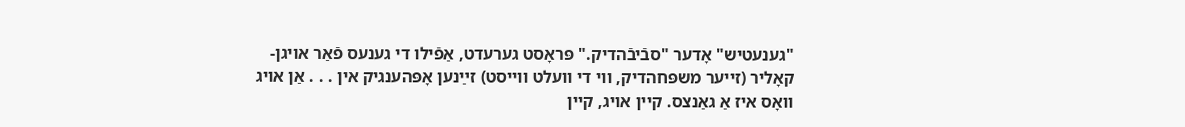"גענעטיש" אָדער "סבֿיבֿהדיק." פּראָסט גערעדט, אַפֿילו די גענעס פֿאַר אויגן-קאָליר (זייער משפּחהדיק, ווי די וועלט ווייסט) זײַנען אָפּהענגיק אין . . . אַן אויג וואָס איז אַ גאַנצס. קיין אויג, קיין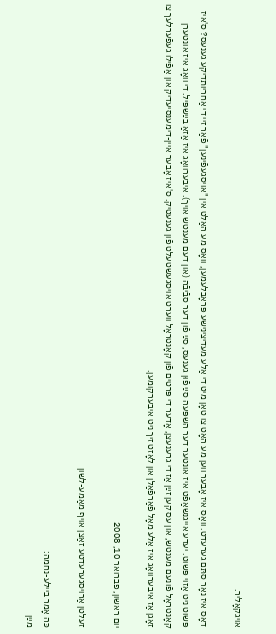אויגקאָליר.

דאָס איז נאָר סתּם גערעדט. וואָס איז אָבער ווען מע האָט צו טאָן מיט די אַלע מעדיצינישע פּראָבלעמען, וואָס מע האַלט אין "אויסגעפֿינען" פֿאַר זיי די אַחריותדיקע גענעס? ס'איז פּשוט ניט אַזוי פּשוט. יעדע אייגנשאַפֿט איז אונטער דער השפּעה סײַ פֿוּן גענעס, סײַ פֿון דער סבֿיבֿה (און דעם מענטש אויך). איבערוואָג איז אַזאַ בײַשפּיל. די וואָג איז אונטערן קאָנטראָל פֿונעם מענטש, און עס קען זײַן אַז די גרענעצן, אָדער די פּרטים פֿון קאָנטראָל ווערט אויסגעשטעלט פֿון גענעטיק. ס'איז אָבער איין-דימענסיעדיק און אַפֿילו געפֿערלעך צו זאָגן אַז איבערוואָג איז אַלע מאָל פֿאַרפֿאַלן און לאָזט זיך ניט איבערקומען.

יום ראשון, פברואר 10, 2008

זעלטן אַרויסגערעדטע זאַצן אויף מאַמע-לשון

כּה אָמר ביילע-נחמה:
מײַן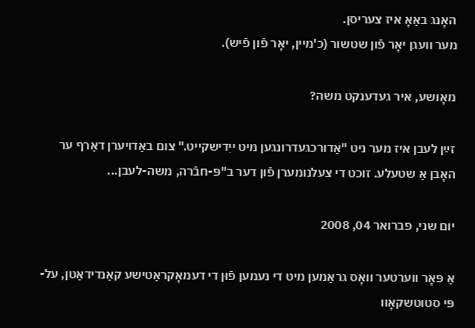האָנג באַאָ איז צעריסן.
מער וועגן יאָר פֿון שטשור (כ'מיין, יאָר פֿון פֿיש).

מאָושע, איר געדענקט משה?

זײַן לעבן איז מער ניט "אַדורכגעדרונגען מיט ייִדישקייט." צום באַדויערן דאַרף ער האָבן אַ שטעלע. זוכט די צעלנומערן פֿון דער ב"פּ-חבֿרה, משה-לעבן...

יום שני, פברואר 04, 2008

אַ פּאָר ווערטער וואָס גראַמען מיט די נעמען פֿוּן די דעמאָקראַטישע קאַנדידאַטן, על-פּי סטוטשקאָוו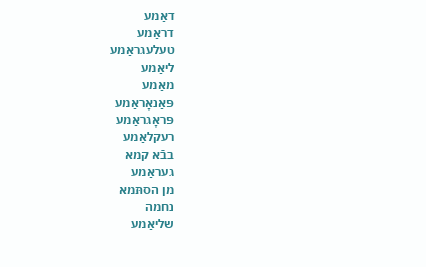דאַמע
דראַמע
טעלעגראַמע
ליאַמע
מאַמע
פּאַנאָראַמע
פּראָגראַמע
רעקלאַמע
בבֿא קמא
געראַמע
מן הסתּמא
נחמה
שליאַמע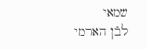שמאי
לבֿן הארמי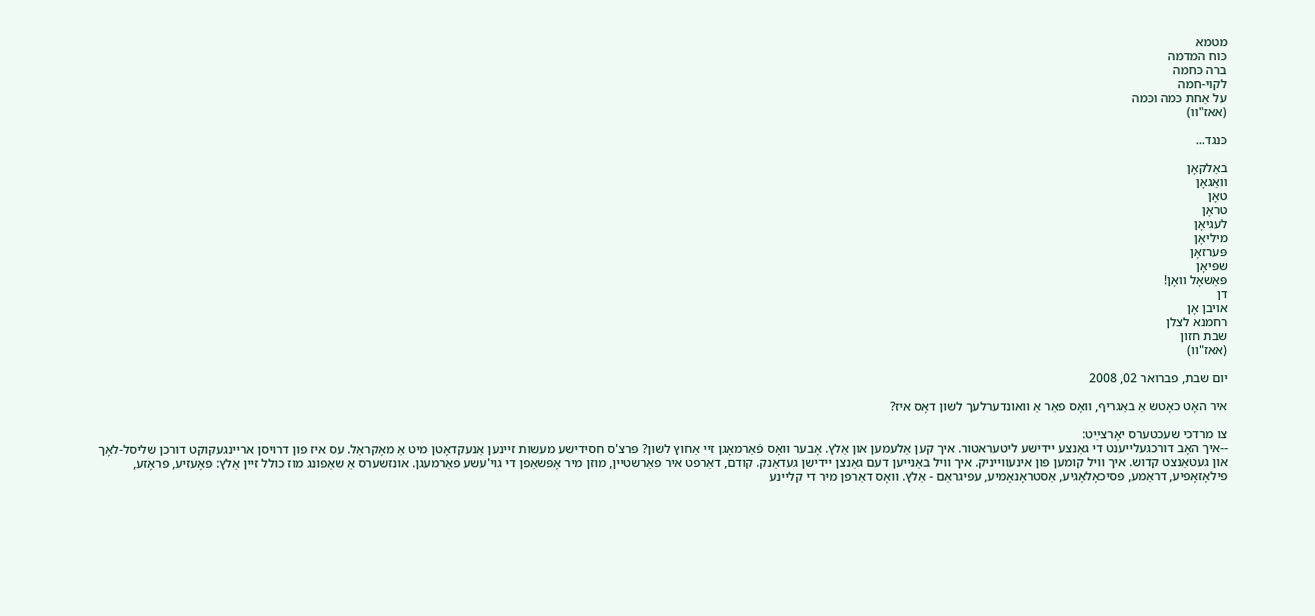מטמא
כּוח המדמה
ברה כּחמה
לקוי-חמה
על אַחת כּמה וכּמה
(אאז"וו)

כּנגד...

באַלקאָן
וואַגאָן
טאָן
טראָן
לעגיאָן
מיליאָן
פּערזאָן
שפּיאָן
פּאַשאָל וואָן!
דן
אויבן אָן
רחמנא לצלן
שבת חזון
(אאז"וו)

יום שבת, פברואר 02, 2008

איר האָט כאָטש אַ באַגריף, וואָס פאַר אַ וואונדערלעך לשון דאָס איז?

צו מרדכי שעכטערס יאָרצײַט:
--איך האָב דורכגעלייענט די גאַנצע יידישע ליטעראטור. איך קען אַלעמען און אַלץ. אָבער וואָס פֿאַרמאָגן זיי אַחוץ לשון? פּרצ'ס חסידישע מעשות זיינען אַנעקדאָטן מיט אַ מאָקראַל. עס איז פון דרויסן אריינגעקוקט דורכן שליסל-לאָך און געטאַנצט קדוש. איך וויל קומען פון אינעווייניק. איך וויל באַנייען דעם גאַנצן יידישן געדאַנק. קודם, דאַרפט איר פאַרשטיין, מוזן מיר אָפּשאַפן די גוי'עשע פאַרמעגן. אונזשערס אַ שאַפונג מוז כולל זיין אַלץ: פּאָעזיע, פּראָזע, פילאָזאָפיע, דראַמע, פּסיכאָלאָגיע, אַסטראָנאָמיע, עפּיגראַם - אַלץ. וואָס דאַרפן מיר די קליינע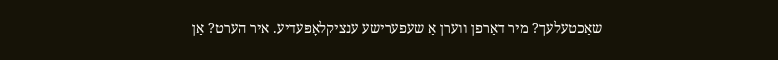שאַכטעלעך? מיר דאַרפן ווערן אַ שעפערישע ענציקלאָפּעדיע. איר הערט? אַן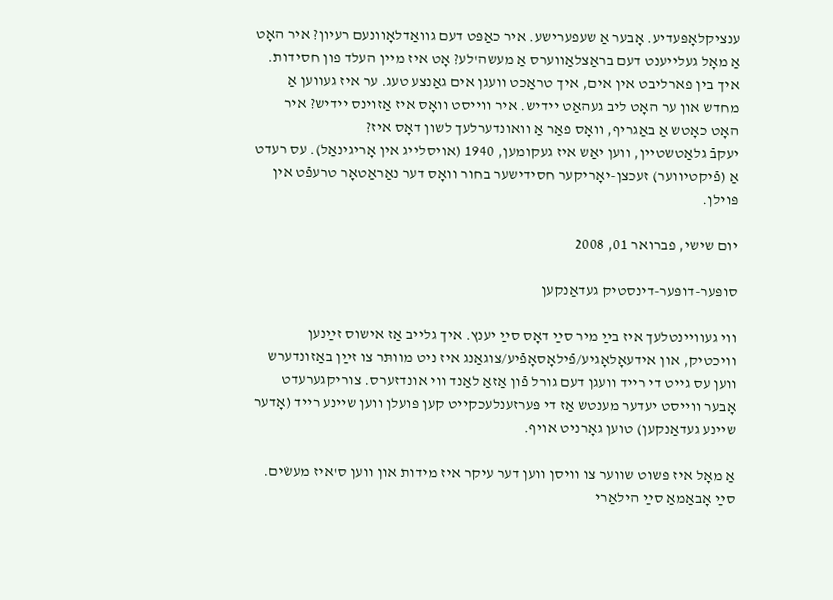ענציקלאָפּעדיע. אָבער אַ שעפערישע. איר כאַפּט דעם גוואַדלאָוונעם רעיון? איר האָט אַ מאָל געלייענט דעם בראַצלאַווערס אַ מעשה'לע? אָט איז מיין העלד פון חסידות. איך בין פארליבט אין אים, איך טראַכט וועגן אים גאַנצע טעג. ער איז געווען אַ מחדש און ער האָט ליב געהאַט יידיש. איר ווייסט וואָס איז אַזוינס יידיש? איר האָט כאָטש אַ באַגריף, וואָס פאַר אַ וואונדערלעך לשון דאָס איז?
יעקבֿ גלאַטשטיין, ווען יאַש איז געקומען, 1940 (אויסלייג אין אָריגינאַל). עס רעדט אַ (פֿיקטיווער) זעכצן-יאָריקער חסידישער בחור וואָס דער נאַראַטאָר טרעפֿט אין פּוילן.

יום שישי, פברואר 01, 2008

סופּער-דופּער-דינסטיק געדאַנקען

ווי געוויינטלעך איז בײַ מיר סײַ דאָס סײַ יענץ. איך גלייב אַז אישוס זײַנען וויכטיק, און אידעאָלאָגיע/פֿילאָסאָפֿיע/צוגאַנג איז ניט מוותּר צו זײַן באַזונדערש ווען עס גייט די רייד וועגן דעם גורל פֿון אַזאַ לאַנד ווי אונדזערס. צוריקגערעדט אָבער ווייסט יעדער מענטש אַז די פּערזענלעכקייט קען פּועלן ווען שיינע רייד (אָדער שיינע געדאַנקען) טוען גאָרניט אויף.

אַ מאָל איז פּשוט שווער צו וויסן ווען דער עיקר איז מידות און ווען ס'איז מעשׂים. סײַ אָבאַמאַ סײַ הילאַרי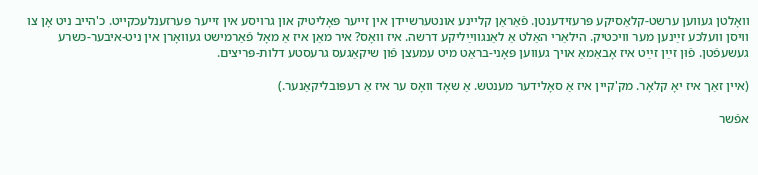וואָלטן געווען ערשט-קלאַסיקע פּרעזידענטן. פֿאַראַן קליינע אונטערשיידן אין זייער פּאָליטיק און גרויסע אין זייער פּערזענלעכקייט. כ'הייב ניט אָן צו וויסן וועלכע זײַנען מער וויכטיק. הילאַרי האַלט אַ לאַנגווײַליקע דרשה. איז וואָס? איר מאַן איז אַ מאָל פֿאַרמישט געוואָרן אין ניט-איבער-כּשרע געשעפֿטן. פֿוּן זײַן זײַט איז אָבאַמאַ אויך געווען פּאָני-בראַט מיט עמעצן פֿון שיקאַגעס גרעסטע דלות-פּריצים.

(איין זאַך איז יאָ קלאָר. מק'קיין איז אַ סאָלידער מענטש. אַ שאָד וואָס ער איז אַ רעפּובליקאַנער.)

אפֿשר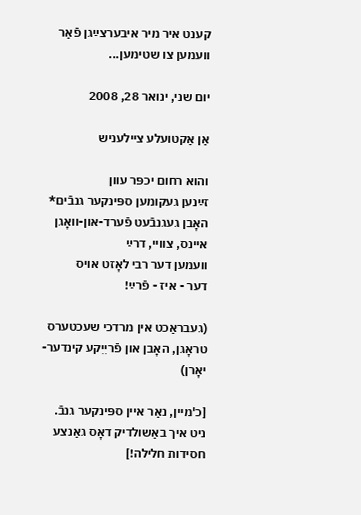קענט איר מיר איבערצײַגן פֿאַר וועמען צו שטימען...

יום שני, ינואר 28, 2008

אַן אַקטועלע ציילעניש

והוא רחום יכפּר עוון
זײַנען געקומען ספּינקער גנבֿים*
האָבן געגנבֿעט פֿערד-און-וואָגן
איינס, צוויי, דרײַ
וועמען דער רבי לאָזט אויס
דער - איז - פֿרײַ!

(געבראַכט אין מרדכי שעכטערס טראָגן, האָבן און פֿריִיִקע קינדער-יאָרן)

[כ'מיין, נאַר איין ספּינקער גנבֿ. ניט איך באַשולדיק דאָס גאַנצע חסידות חלילה!]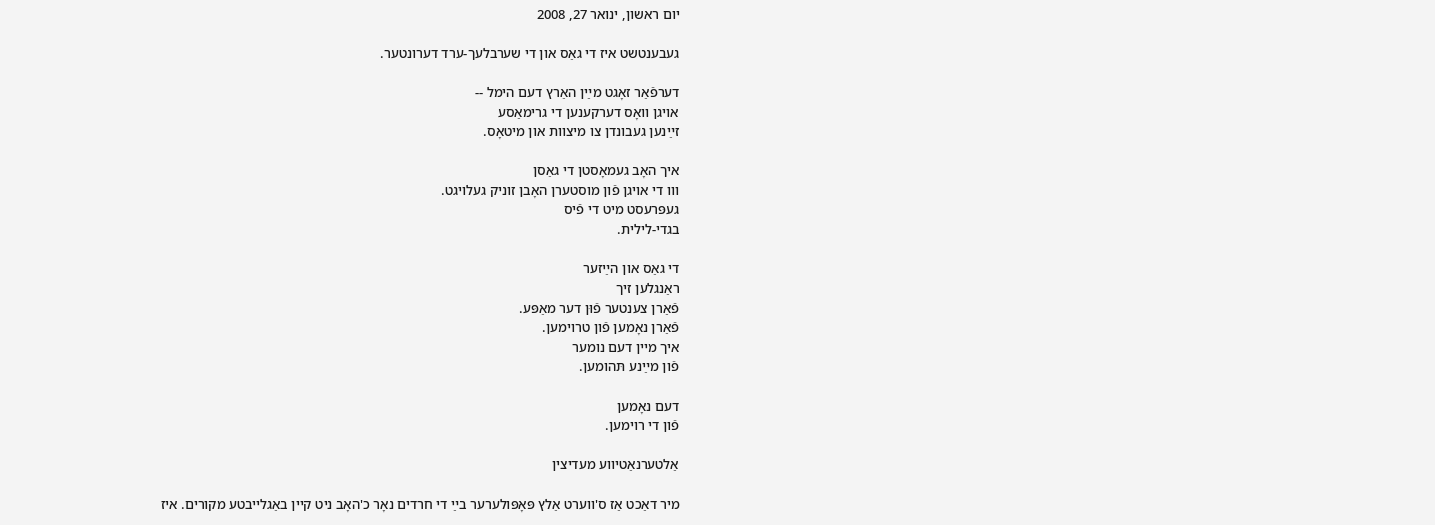יום ראשון, ינואר 27, 2008

געבענטשט איז די גאַס און די שערבלעך-ערד דערונטער.

דערפֿאַר זאָגט מײַן האַרץ דעם הימל --
אויגן וואָס דערקענען די גרימאַסע
זײַנען געבונדן צו מיצוות און מיטאָס.

איך האָב געמאָסטן די גאַסן
ווו די אויגן פֿון מוסטערן האָבן זוניק געלויגט.
געפּרעסט מיט די פֿיס
בגדי-לילית.

די גאַס און הײַזער
ראַנגלען זיך
פֿאַרן צענטער פֿוּן דער מאַפּע.
פֿאַרן נאָמען פֿון טרוימען.
איך מיין דעם נומער
פֿון מײַנע תּהומען.

דעם נאָמען
פֿון די רוימען.

אַלטערנאַטיווע מעדיצין

מיר דאַכט אַז ס'ווערט אַלץ פּאָפּולערער בײַ די חרדים נאָר כ'האָב ניט קיין באַגלייבטע מקורים. איז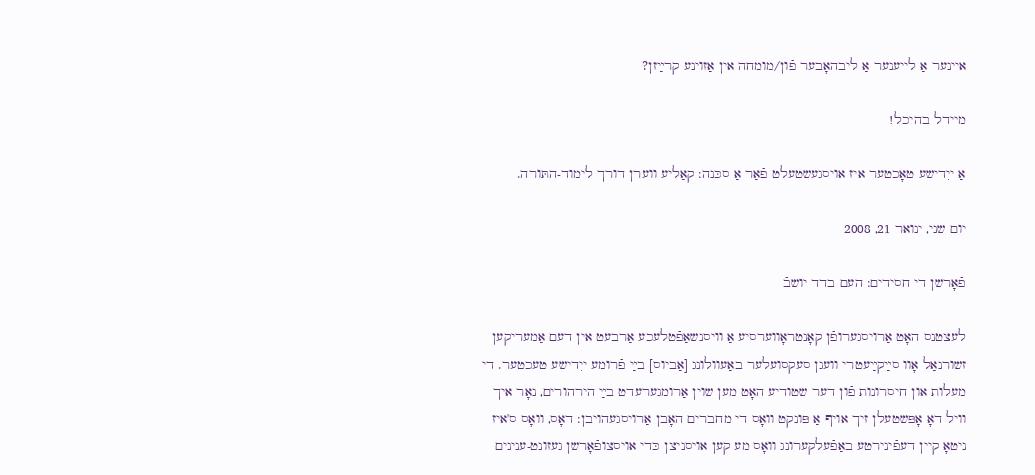איינער אַ לייענער אַ ליבהאָבער פֿון/מומחה אין אַזוינע קרײַזן?

מיידל בהיכל!

אַ ייִדישע טאָכטער איז אויסגעשטעלט פֿאַר אַ סכּנה: קאַליע ווערן דורך לימוד-התּורה.

יום שני, ינואר 21, 2008

פֿאָרשן די חסידים: העם בדד יושבֿ

לעצטנס האָט אַרויסגערופֿן קאָנטראָווערסיע אַ וויסנשאַפֿטלעכע אַרבעט אין דעם אַמעריקען זשורנאַל אָוו סײַקײַעטרי וועגן סעקסועלער באַעוולונג [אַביוס] בײַ פֿרומע ייִדישע טעכטער. די מעלות און חיסרונות פֿון דער שטודיע האָט מען שוין אַרומגערעדט בײַ הירהורים, נאָר איך וויל דאָ אָפּשטעלן זיך אויף אַ פּונקט וואָס די מחברים האָבן אַרויסגעהויבן: דאָס, וואָס ס'איז ניטאָ קיין דעפֿינירטע באַפֿעלקערונג וואָס מע קען אויסניצן כּדי אויסצופֿאָרשן געזונט-ענינים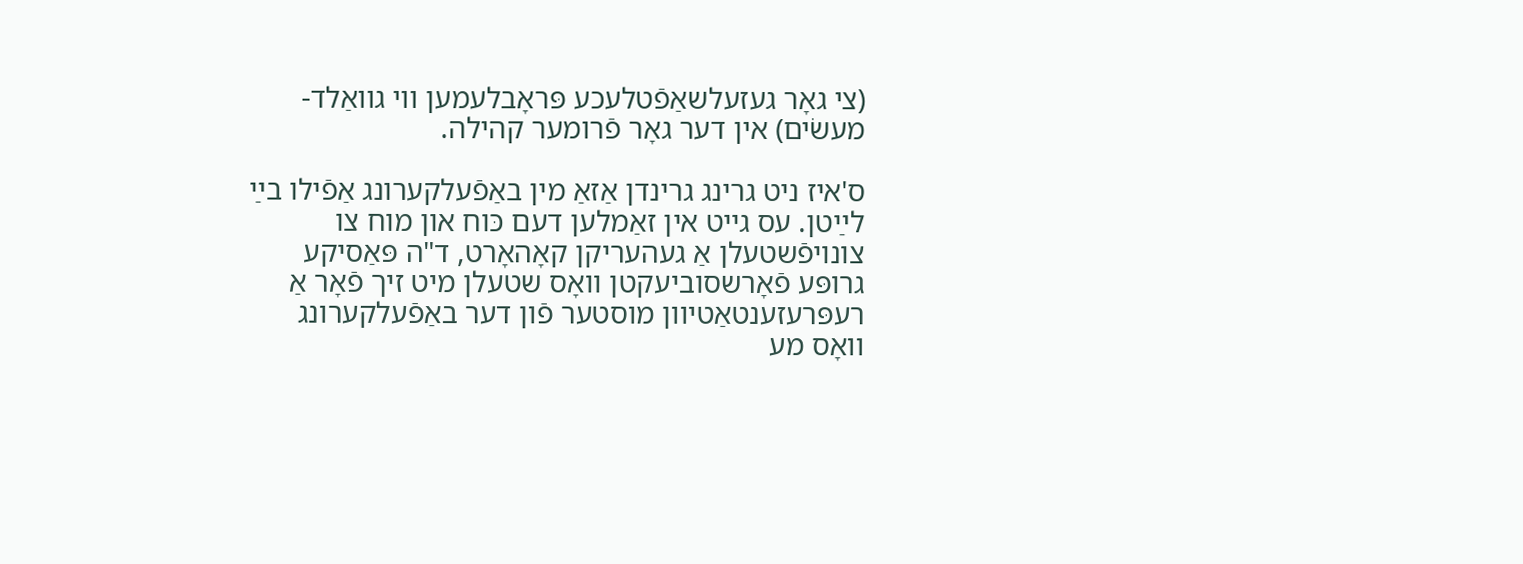(צי גאָר געזעלשאַפֿטלעכע פּראָבלעמען ווי גוואַלד-מעשׂים) אין דער גאָר פֿרומער קהילה.

ס'איז ניט גרינג גרינדן אַזאַ מין באַפֿעלקערונג אַפֿילו בײַ לײַטן. עס גייט אין זאַמלען דעם כּוח און מוח צו צונויפֿשטעלן אַ געהעריקן קאָהאָרט, ד"ה פּאַסיקע גרופּע פֿאָרשסוביעקטן וואָס שטעלן מיט זיך פֿאָר אַ רעפּרעזענטאַטיוון מוסטער פֿון דער באַפֿעלקערונג וואָס מע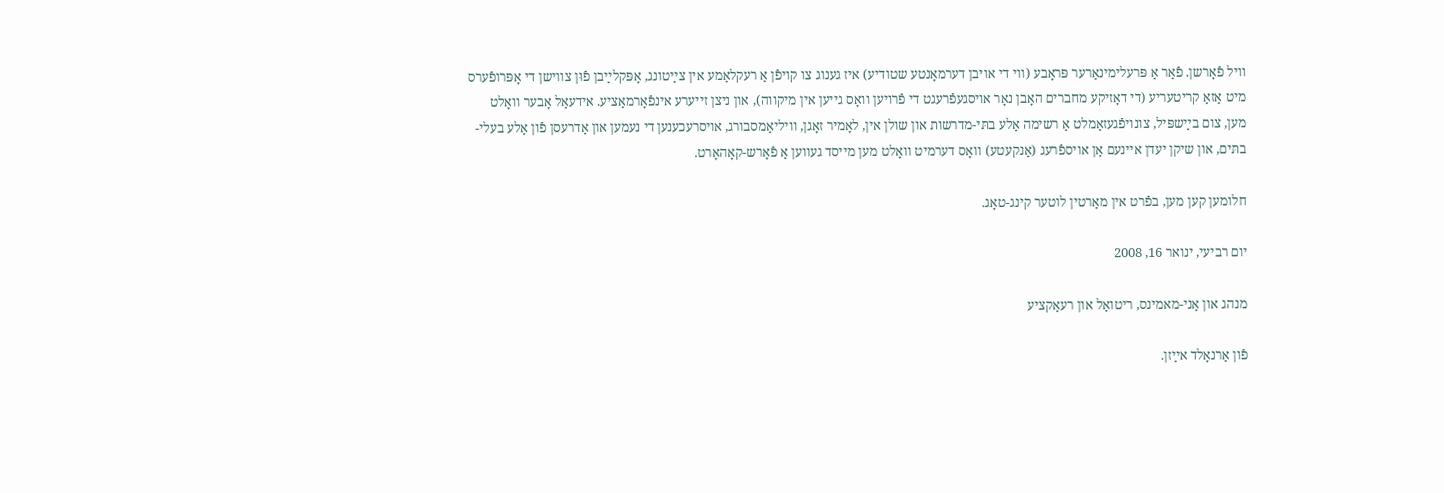וויל פֿאָרשן. פֿאַר אַ פּרעלימינאַרער פּראָבע (ווי די אויבן דערמאָנטע שטודיע) איז גענוג צו קויפֿן אַ רעקלאַמע אין צײַטונג, אָפּקלײַבן פֿוּן צווישן די אָפּרופֿערס מיט אַזאַ קריטעריע (די דאָזיקע מחברים האָבן נאָר אויסגעפֿרעגט די פֿרויען וואָס גייען אין מיקווה), און ניצן זייערע אינפֿאָרמאַציע. אידעאַל אָבער וואָלט מען, צום בײַשפּיל, צונויפֿגעזאַמלט אַ רשימה אַלע בתּי-מדרשות און שולן אין, לאָמיר זאָגן, וויליאַמסבורג, אויסרעכענען די נעמען און אַדרעסן פֿון אַלע בעלי-בתּים, און שיקן יעדן איינעם אַן אויספֿרעג (אַנקעטע) וואָס דערמיט וואָלט מען מייסד געווען אַ פֿאָרש-קאָהאָרט.

חלומען קען מען, בפֿרט אין מאַרטין לוטער קינג-טאָג.

יום רביעי, ינואר 16, 2008

מנהג און אַני-מאמינס, ריטואַל און רעאַקציע

פֿון אַרנאָלד אײַזן.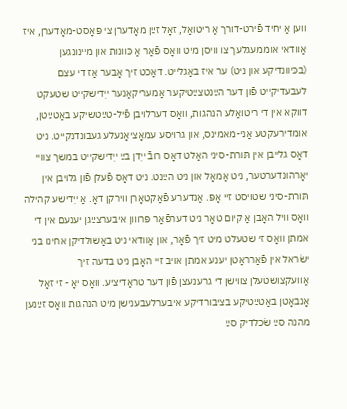ווען אַ יחיד פֿירט-דורך אַ ריטואַל, זאָל זײַן מאָדערן צי פּאָסט-מאָדערן, איז אַוודאי אוממעגלעך צו וויסן מיט וואָס פֿאַר אַ כּוונות און מיינונגען (בכּיוונדיקע און ניט) ער איז באַגלייט. דאַכט זיך אָבער אַז די עצם לעבעדיקייט פֿון דער הײַנטצײַטיקער אַמעריקאַנער ייִדישקייט שטעקט דווקא אין די ריטואַלע הנהגות, וואָס דערלויבן פֿיל-טײַטשיקע באַטײַטן, אומדירעקטע אַני-מאמינס, און גרויסע עמאָציאָנעלע געבונדנקייט. ניט דאָס גלייבן אין תּורת-סיני האַלט דאָס רובֿ ייִדן בײַ ייִדישקייט במשך צוויי יאָרהונדערטער, ניט אַמאָל און ניט הײַנט. ניט דאָס פֿעלן פֿון גלויבן אין תּורת-סיני שטויסט זיי אָפּ. אַנדערע פֿאַקטאָרן ווירקן דאָ. אַ ייִדישע קהילה וואָס וויל האָבן אַ קיום טאָר ניט דערפֿאַר פּרווון איבערצײַגן יענעם אין די אמתן וואָס זי שטעלט מיט זיך פֿאָר, און אַוודאי ניט באַשולדיקן אחינו בני ישׂראל אין פֿאַרראַטן יענע אמתן אויב זיי האָבן ניט בדעה זיך אַוועקצושטעלן צווישן די גרענעצן פֿון דער טראַדיציע. וואָס יאָ - זי זאָל אָנבאָטן באַטײַטיקע בציבורדיקע איבערלעבענישן מיט הנהגות וואָס זײַנען מהנה סײַ שׂכלדיק סײַ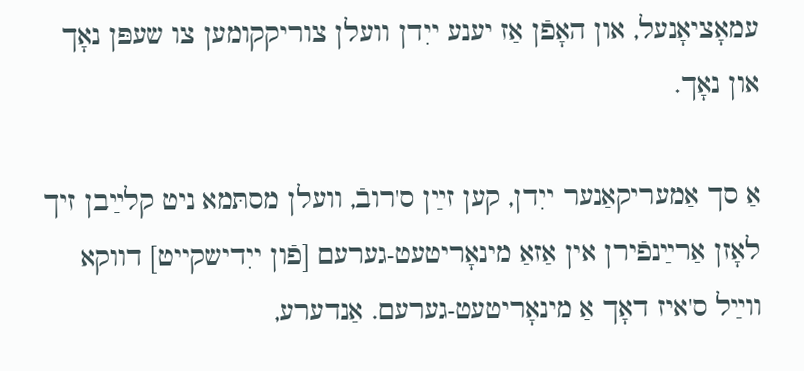עמאָציאָנעל, און האָפֿן אַז יענע ייִדן וועלן צוריקקומען צו שעפּן נאָך און נאָך.

אַ סך אַמעריקאַנער ייִדן, קען זײַן ס'רובֿ, וועלן מסתּמא ניט קלײַבן זיך לאָזן אַרײַנפֿירן אין אַזאַ מינאָריטעט-גערעם [פֿון ייִדישקייט] דווקא ווײַל ס'איז דאָך אַ מינאָריטעט-גערעם. אַנדערע,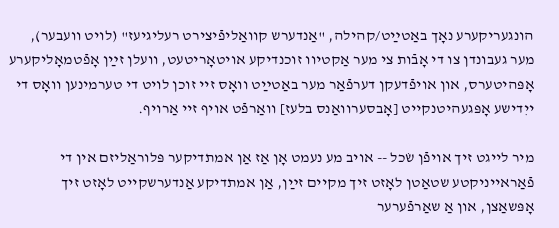הונגעריקערע נאָך באַטײַט/קהילה, "אַנדערש קוואַליפֿיצירט רעליגיעז" (לויט וועבער), מער געבונדן צו די אָבֿות צי מער אַקטיוו זוכנדיקע אויטאָריטעט, וועלן זײַן אָפֿטמאָליקערע אָפּהיטערס, און אויפֿדעקן דערפֿאַר מער באַטײַט וואָס זיי זוכן לויט די טערמינען וואָס די ייִדישע אָפּגעהיטנקייט [אָבסערוואַנס בלעז] וואַרפֿט אויף זיי אַרויף.

מיר לייגט זיך אויפֿן שׂכל -- אויב מע נעמט אָן אַז אַן אמתדיקער פּלוראַליזם אין די פֿאַראייניקטע שטאַטן לאָזט זיך מקיים זײַן, אַן אמתדיקע אַנדערשקייט לאָזט זיך אָפּשאַצן, און אַ שאַרפֿערער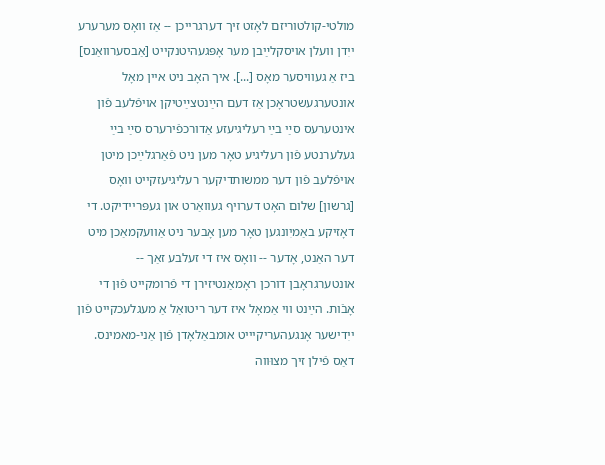מולטי-קולטוריזם לאָזט זיך דערגרייכן -- אַז וואָס מערערע ייִדן וועלן אויסקלײַבן מער אָפּגעהיטנקייט [אַבסערוואַנס] ביז אַ געוויסער מאָס [...]. איך האָב ניט איין מאָל אונטערגעשטראָכן אַז דעם הײַנטצײַטיקן אויפֿלעב פֿון אינטערעס סײַ בײַ רעליגיעזע אַדורכפֿירערס סײַ בײַ געלערנטע פֿון רעליגיע טאָר מען ניט פֿאַרגלײַכן מיטן אויפֿלעב פֿון דער ממשותדיקער רעליגיעזקייט וואָס [גרשון] שלום האָט דערויף געוואַרט און געפּריידיקט. די דאָזיקע באַמיִונגען טאָר מען אָבער ניט אַוועקמאַכן מיט דער האַנט, אָדער -- וואָס איז די זעלבע זאַך -- אונטערגראָבן דורכן ראָמאַנטיזירן די פֿרומקייט פֿוּן די אָבֿות. הײַנט ווי אַמאָל איז דער ריטואַל אַ מעגלעכקייט פֿון ייִדישער אָנגעהעריקיייט אומבאַלאָדן פֿון אַני-מאמינס. דאַס פֿילן זיך מצוּווה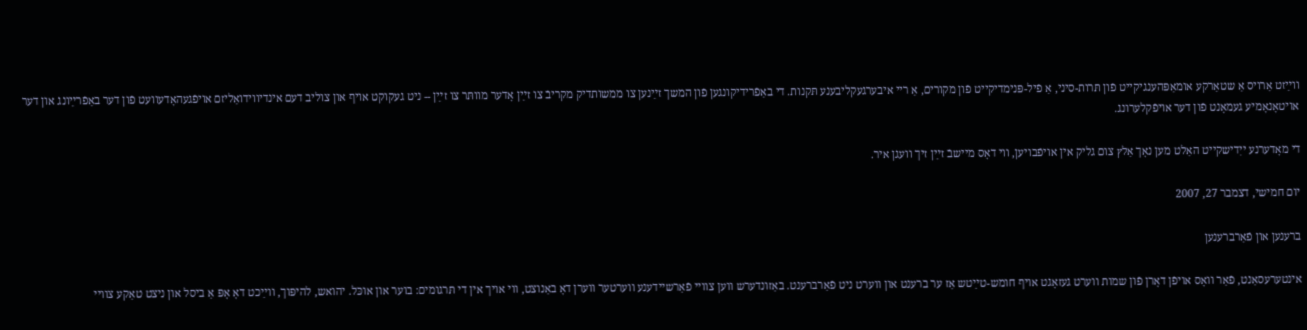ווײַזט אַרויס אַ שטאַרקע אומאַפּהענגיקייט פֿון תּרות-סיני, אַ פֿיל-פּנימדיקייט פֿון מקורים, אַ ריי איבערגעקליבענע תּקנות. די באַפֿרידיקונגען פֿון המשך זײַנען צו ממשותדיק מקריבֿ צו זײַן אָדער מוותּר צו זײַן -- ניט געקוקט אויף און צוליב דעם אינדיווידואַליזם אויפֿגעהאָדעוועט פֿון דער באַפֿרײַונג און דער אויטאָנאָמיע געמאָנט פֿון דער אויפֿקלערונג.

די מאָדערנע ייִדישקייט האַלט מען נאָך אַלץ צום גליק אין אויפֿבויען, ווי דאָס מיישבֿ זײַן זיך וועגן איר.

יום חמישי, דצמבר 27, 2007

ברענען און פֿאַרברענען

אינטערעסאַנט, פֿאַר וואָס אויפֿן דאָרן פֿון שמות ווערט געזאָגט אויף חומש-טײַטש אַז ער ברענט און ווערט ניט פֿאַרברענט. באַזונדערש ווען צוויי פֿאַרשיידענע ווערטער ווערן דאָ באַנוצט, ווי אויך אין די תּרגומים: בוער און אוכּל. יהואש, להיפּוך, ווײַכט דאָ אָפּ אַ ביסל און ניצט טאַקע צוויי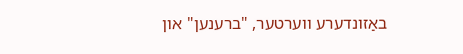באַזונדערע ווערטער, "ברענען" און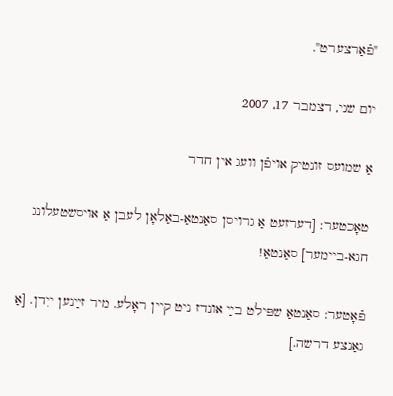"פֿאַרצערט".

יום שני, דצמבר 17, 2007

אַ שמועס זונטיק אויפֿן וועג אין חדר

טאָכטער: [דערזעט אַ גרויסן סאַנטאַ-באַלאָן לעבן אַ אויסשטעלונג חגא-ביימער] סאַנטאַ!

פֿאָטער: סאַנטאַ שפּילט בײַ אונדז ניט קיין ראָלע. מיר זײַנען ייִדן. [אַ גאַנצע דרשה.]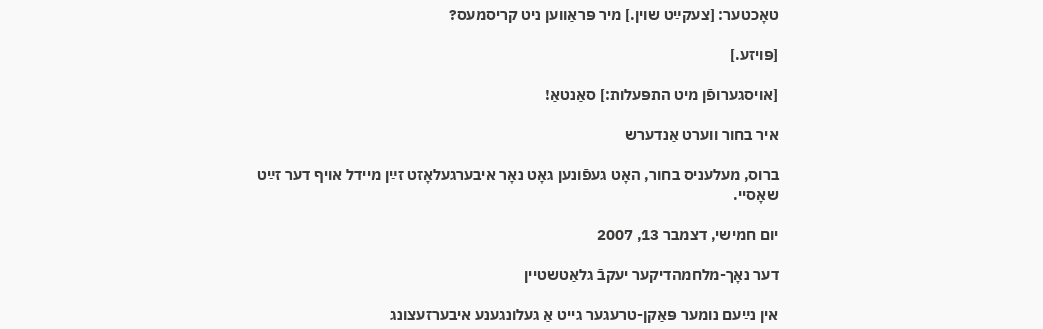טאָכטער: [צעקײַט שוין.] מיר פּראַווען ניט קריסמעס?

[פּויזע.]

[אויסגערופֿן מיט התפּעלות:] סאַנטאַ!

איר בחור ווערט אַנדערש

ברוס, מעלעניס בחור, האָט געפֿונען גאָט נאָר איבערגעלאָזט זײַן מיידל אויף דער זײַט שאָסיי.

יום חמישי, דצמבר 13, 2007

דער נאָך-מלחמהדיקער יעקבֿ גלאַטשטיין

אין נײַעם נומער פּאַקן-טרעגער גייט אַ געלונגענע איבערזעצונג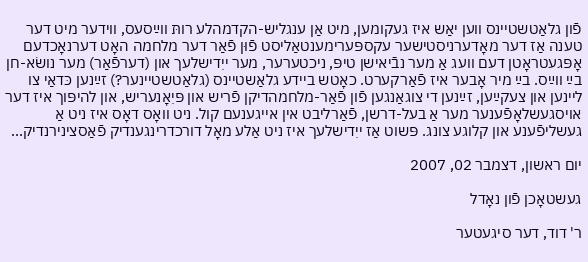פֿון גלאַטשטיינס ווען יאַש איז געקומען, מיט אַן ענגליש-הקדמהלע רותּ ווײַסעס, ווידער מיט דער טענה אַז דער מאָדערניסטישער עקספּערימענטאַליסט פֿוּן פֿאַר דער מלחמה האָט דערנאָכדעם אָפּגעטראָטן דעם וועג אַ מער נבֿיאישן טיפּ, ניכטערער, מער ייִדישלעך און (דערפֿאַר) מער נושׂא-חן בײַ ווײַס. בײַ מיר אָבער איז פֿאַרקערט. כאָטש ביידע גלאַשטיינס (גלאַטשטיינער?) זײַנען כּדאַי צו ליינען און צעקײַען, זײַנען די צוגאַנגען פֿון פֿאַר-מלחמהדיקן פֿריש און פּיִאָנעריש, און להיפּוך איז דער אויסגעשלאָפֿענער מער אַ בעל-דרשן, פֿאַרליבט אין אייגענעם קול. ניט וואָס דאָס איז ניט אַ געשליפֿענע און קלוגע צונג. פּשוט אַז ייִדישלעך איז ניט אַלע מאָל דורכדרינגענדיק פֿאַסצינירנדיק...

יום ראשון, דצמבר 02, 2007

געשטאָכן פֿון נאָדל

ר' דוד, דער סיגעטער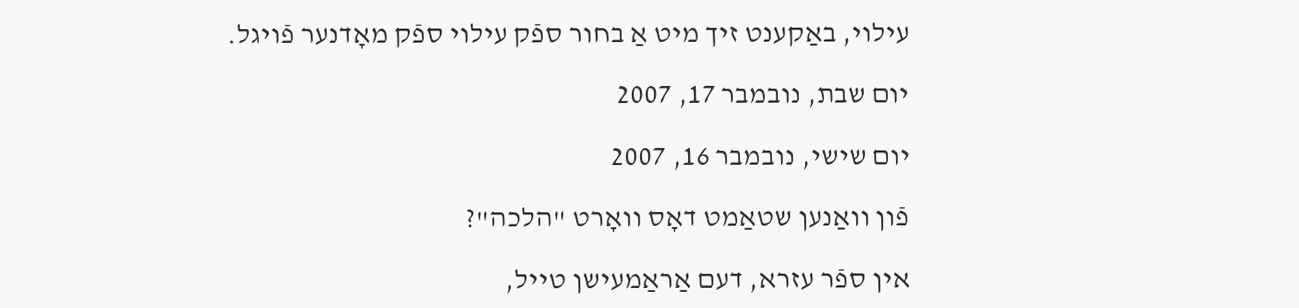עילוי, באַקענט זיך מיט אַ בחור ספֿק עילוי ספֿק מאָדנער פֿויגל.

יום שבת, נובמבר 17, 2007

יום שישי, נובמבר 16, 2007

פֿון וואַנען שטאַמט דאָס וואָרט "הלכה"?

אין ספֿר עזרא, דעם אַראַמעישן טייל,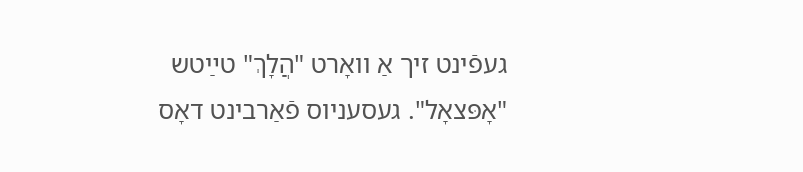געפֿינט זיך אַ וואָרט "הֲלָךְ" טײַטש "אָפּצאָל". געסעניוס פֿאַרבינט דאָס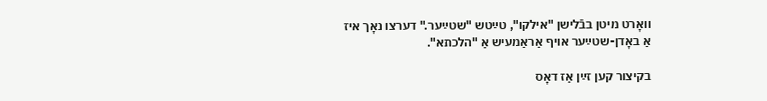וואָרט מיטן בבֿלישן "אילקו", טײַטש "שטײַער." דערצו נאָך איז אַ באָדן-שטײַער אויף אַראַמעיש אַ "הלכתא".

בקיצור קען זײַן אַז דאָס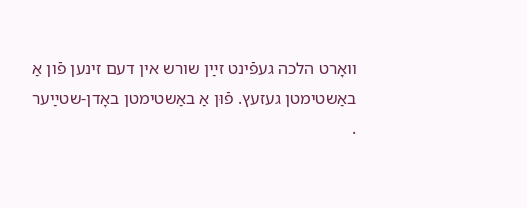וואָרט הלכה געפֿינט זײַן שורש אין דעם זינען פֿון אַ באַשטימטן געזעץ. פֿוּן אַ באַשטימטן באָדן-שטײַער
.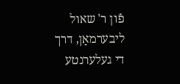פֿון ר' שאול ליבערמאַן, דרך די געלערנטע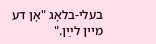בעלי-בלאָג "אָן דע מיין לײַן."